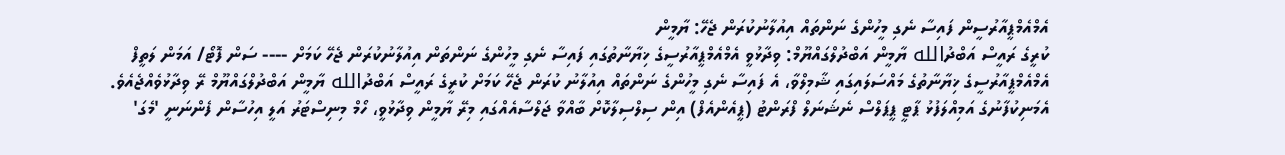އެމްއެމްޕީއާރުސީން ފައިސާ ނެގި މީހުންގެ ނަންތައް އިއުލާނުކުރަން ޖެހޭ: ޔާމީން
ކުރީގެ ރައީސް އަބްދުالله ޔާމީން އަބްދުލްގައްޔޫމް: ވިދާޅުވީ އެމްއެމްޕީއާރުސީގެ ޚިޔާނާތުގައި ފައިސާ ނެގި މީހުންގެ ނަންތަން އިއުލާނުކުރަން ޖެހޭ ކަމަށް ---- ސަން ފޮޓޯ/ އަމަން ލަތީފް
އެމްއެމްޕީއާރުސީގެ ޚިޔާނާތުގެ މައްސަލައިގައި ޝާމިލްވާ، އެ ފައިސާ ނެގި މީހުންގެ ނަންތައް އިއުލާނު ކުރަން ޖެހޭ ކަމަށް ކުރީގެ ރައީސް އަބްދުالله ޔާމީން އަބްދުލްގައްޔޫމް ރޭ ވިދާޅުވެއްޖެއެވެ.
އެމަނިކުފާނުގެ އަމިއްލަފުޅު ޕާޓީ ޕީޕަލްސް ނެޝަނަލް ފްރަންޓު (ޕީއެންއެފް) އިން ސިލްސިލާކޮށް ބާއްވާ ޖަލްސާއެއްގައި މިރޭ ޔާމީން ވިދާޅުވީ، ހޯމް މިނިސްޓަރު އަލީ އިހުސާން ފެންނަނީ 'މެގަ'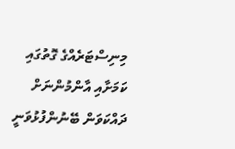މިނިސްޓަރެއްގެ ގޮތުގައި ކަމަށާއި އާންމުންނަށް ދައްކަވަން ބޭނުންފުޅުވަނީ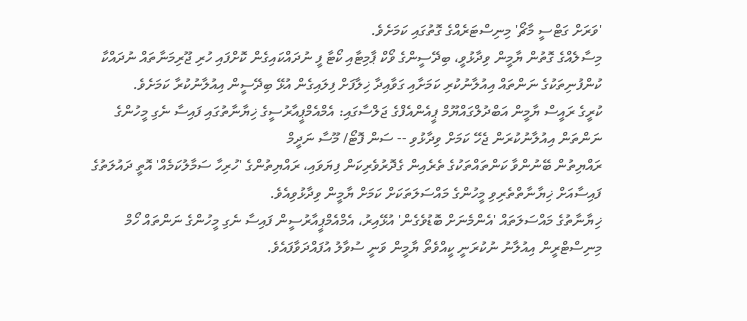'ވަރަށް ގަޓްސީ މާޗޯ' މިނިސްޓަރެއްގެ ގޮތުގައި ކަމަށެވެ.
މިސާލެއްގެ ގޮތުން ޔާމީން ވިދާޅުވީ، ބިދޭސީންގެ ވޯކް ޕާމިޓާއި ކޯޓާ ފީ ނުދައްކައިގެން ކޮށްފައި ހުރި ޖޫރިމަނާތައް ނުދައްކާ ކުންފުނިތަކުގެ ނަންތައް އިއުލާނުކުރި ކަމަށާއި ގަވާއިދާ ޚިލާފަށް ފިލައިގެން އުޅޭ ބިދޭސީން އިއުލާނުކުރާ ކަމަށެވެ.
ކުރީގެ ރައީސް ޔާމީން އަބްދުލްގައްޔޫމް ޕީއެންއެފްގެ ޖަލްސާގައި: އެމްއެމްޕީއާރުސީގެ ޚިޔާނާތުގައި ފައިސާ ނެގި މީހުންގެ ނަންތަން އިއުލާނުކުރަން ޖެހޭ ކަމަށް ވިދާޅުވި -- ސަން ފޮޓޯ/ މޫސާ ނަދީމް
ރައްޔިތުން ބޭނުންވާ ކަންތައްތަކުގެ ތެރެއިން ގެދޮރުވެރިކަން ފިޔަވައި، ރައްޔިތުންގެ 'ހުރިހާ ސަމާލުކަމެއް' އޮތީ ދައުލަތުގެ ފައިސާއަށް ޚިޔާނާތްތެރިވި މީހުންގެ މައްސަލަތަކަށް ކަމަށް ޔާމީން ވިދާޅުވިއެވެ.
ޚިޔާނާތުގެ މައްސަލަތައް 'އެންމެނަށް ބޮޑުވެގެން' އުޅޭއިރު، އެމްއެމްޕީއާރުސީން ފައިސާ ނެގި މީހުންގެ ނަންތައް ހޯމް މިނިސްޓްރީން އިއުލާނު ނުކުރަނީ ކީއްވެތޯ ޔާމީން ވަނީ ސުވާލު އުފައްދަވާފައެވެ.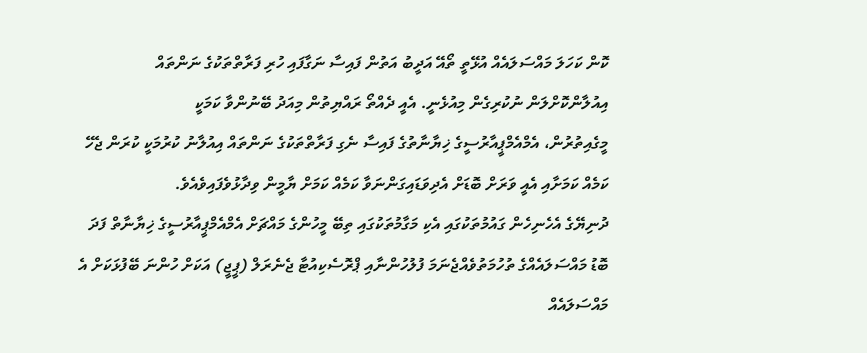ކޮން ކަހަލަ މައްސަލައެއް އުޅޭތީ ތޯއޭ އަދީބު އަތުން ފައިސާ ނަގާފައި ހުރި ފަރާތްތަކުގެ ނަންތައް އިއުލާންކޮށްލަން ނުކުރިގެން މިއުޅެނީ. އެއީ ދެއްތޯ ރައްޔިތުން މިއަދު ބޭނުންވާ ކަމަކީ
މީގެއިތުރުން، އެމްއެމްޕީއާރުސީގެ ޚިޔާނާތުގެ ފައިސާ ނެގި ފަރާތްތަކުގެ ނަންތައް އިއުލާނު ކުރުމަކީ ކުރަން ޖެހޭ ކަމެއް ކަމަށާއި އެއީ ވަރަށް ބޮޑަށް އެދިވަޑައިގަންނަވާ ކަމެއް ކަމަށް ޔާމީން ވިދާޅުވެފައިވެއެވެ.
ދުނިޔޭގެ އެހެނިހެން ގައުމުތަކުގައި އެކި މަގާމުތަކުގައި ތިބޭ މީހުންގެ މައްޗަށް އެމްއެމްޕީއާރުސީގެ ޚިޔާނާތް ފަދަ ބޮޑު މައްސަލައެއްގެ ތުހުމަތުވެއްޖެނަމަ ފުލުހުންނާއި ޕްރޮސެކިއުޓާ ޖެނެރަލް (ޕީޖީ) އަކަށް ހުންނަ ބޭފުޅަކަށް އެ މައްސަލައެއް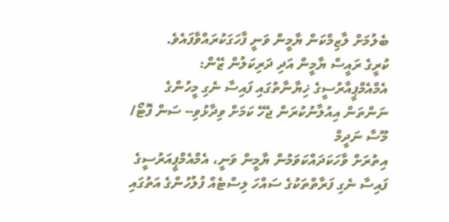ބެލުމަށް ލާޒިމްކަން ޔާމީން ވަނީ ފާހަގަކުރައްވާފައެވެ.
ކުރީގެ ރައީސް ޔާމީން އަދި ދަރިކަލުން ޒޭން: އެމްއެމްޕީއާރުސީގެ ޚިޔާނާތުގައި ފައިސާ ނެގި މީހުންގެ ނަންތަން އިއުލާނުކުރަން ޖެހޭ ކަމަށް ވިދާޅުވި-- ސަން ފޮޓޯ/ މޫސާ ނަދީމް
އިތުރަށް ވާހަކަދައްކަވަމުން ޔާމީން ވަނީ، އެމްއެމްޕީއަރުސީގެ ފައިސާ ނެގި ފަރާތްތަކުގެ ސައްހަ ލިސްޓެއް ފުލުހުންގެ އަތުގައި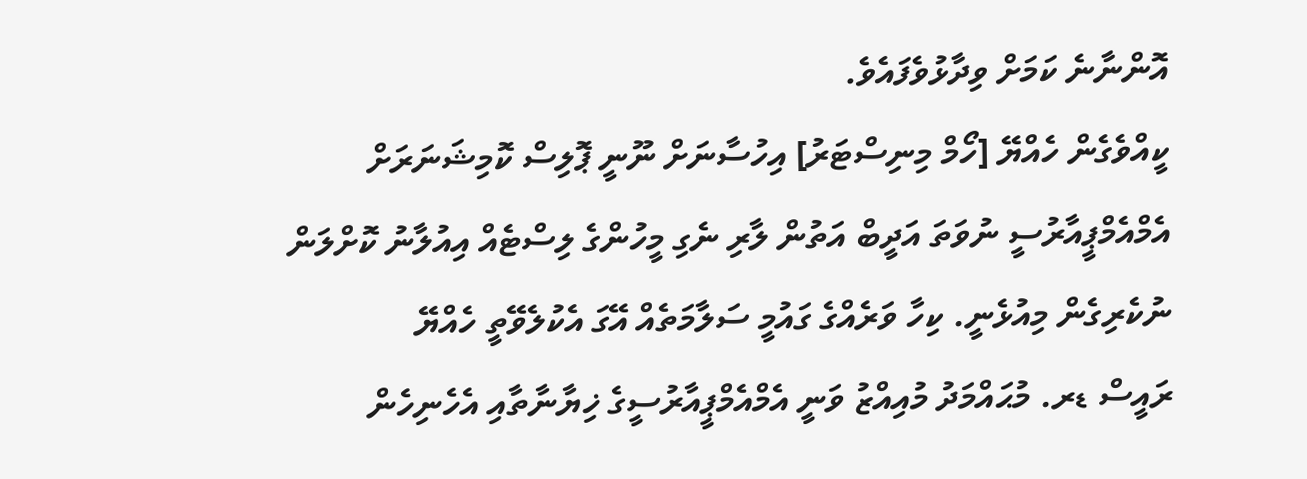އޮންނާނެ ކަމަށް ވިދާޅުވެފައެވެ.
ކީއްވެގެން ހެއްޔޭ [ހޯމް މިނިސްޓަރު] އިހުސާނަށް ނޫނީ ޕޮލިސް ކޮމިޝަނަރަށް އެމްއެމްޕީއާރުސީ ނުވަތަ އަދީބް އަތުން ލާރި ނެގި މީހުންގެ ލިސްޓެއް އިއުލާނު ކޮށްލަން ނުކެރިގެން މިއުޅެނީ. ކިހާ ވަރެއްގެ ގައުމީ ސަލާމަތެއް އޭގަ އެކުލެވޭތީ ހެއްޔޭ
ރައީސް ޑރ. މުޙައްމަދު މުއިއްޒު ވަނީ އެމްއެމްޕީއާރުސީގެ ޚިޔާނާތާއި އެހެނިހެން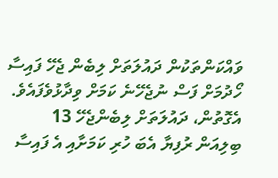ވައްކަންތަކުން ދައުލަތަށް ލިބެން ޖެހޭ ފައިސާ ހޯދުމަށް ފަސް ނުޖެހޭނެ ކަމަށް ވިދާޅުވެފައެވެ.
އެގޮތުން، ދައުލަތަށް ލިބެންޖެހޭ 13 ބިލިއަން ރުފިޔާ އެބަ ހުރި ކަމަށާއި އެ ފައިސާ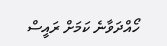ހޯއްދަވާނެ ކަމަށް ރައީސް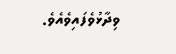ވިދާޅުވެފައިވެއެވެ.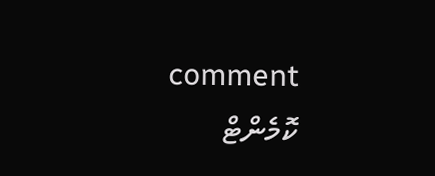comment ކޮމެންޓް